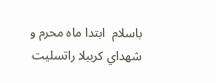باسلام  ابتدا ماه محرم و شهداي كرببلا راتسليت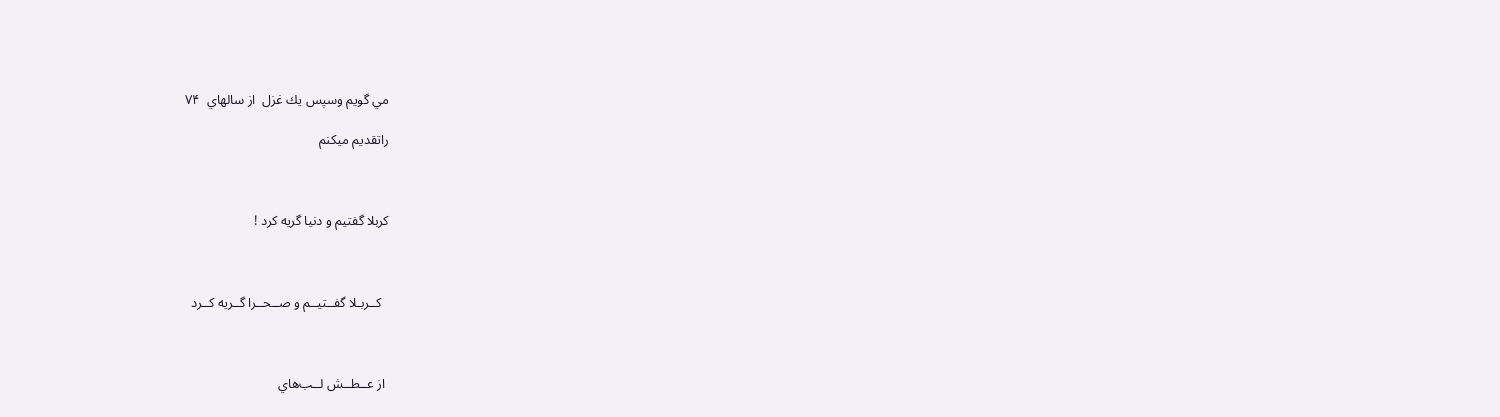مي گويم وسپس يك غزل  از سالهاي  ۷۴

راتقديم ميكنم



كربلا گفتيم و دنيا گريه كرد !



  كــربـلا گفــتيــم و صــحــرا گــريه كــرد



 از عــطــش لــب‌هاي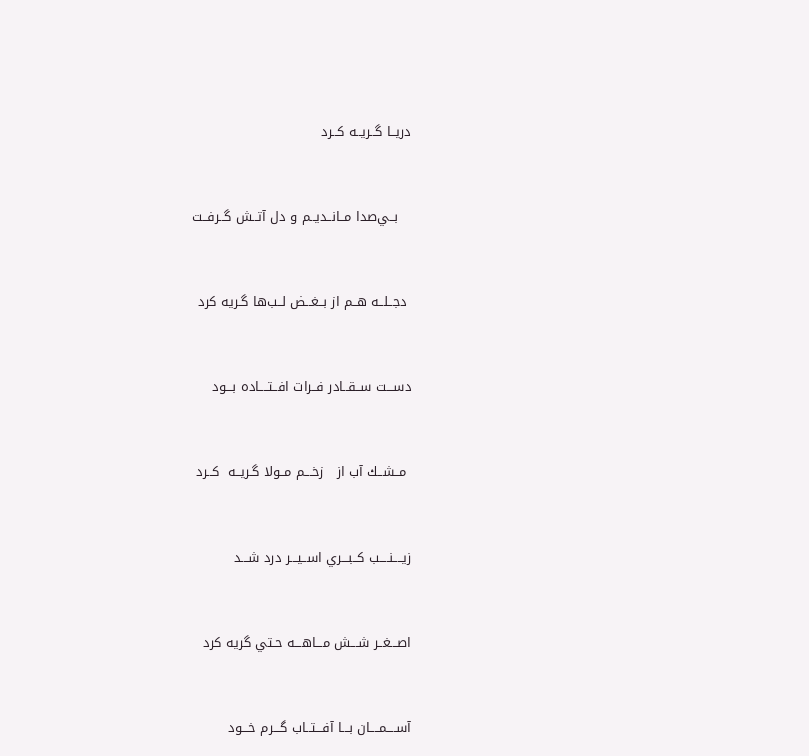دريــا گــريــه كــرد



   بــي‌صدا مــانــديــم و دل آتــش گــرفــت



 دجــلــه هــم از بــغــض لــب‌ها گـريه كرد



دســـت ســقــادر فــرات افــتــــاده بـــود



 مــشــك آب از   زخـــم مــولا گـريــه  كــرد



زيــــنــــب كــبـــري اســيـــر درد شـــد



اصـــغــر شـــش مـــاهـــه حـتي گريه كرد



آســــمــــان بـــا آفـــتــاب گـــرم خـــود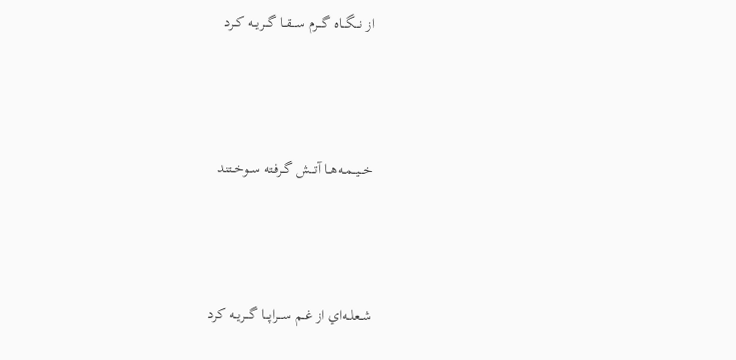از نـــگـــاه گـــرم ســـقــا گـــريــه كــرد



خـــيــمــه‌هــا آتـــش گــرفـته ســوخــتند



شــعلــه‌اي از غــم ســـراپـــا گـــريــه كرد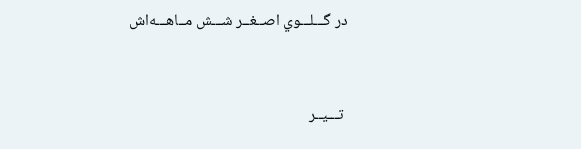در گـــلـــوي اصــغــر شـــش مــاهـــه‌اش



 تـــيــر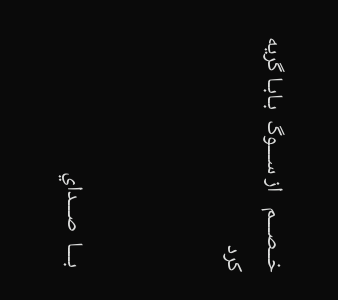خــصـــم   از ســـوگ  بـابـا گريه كرد



 بـــا  صـــداي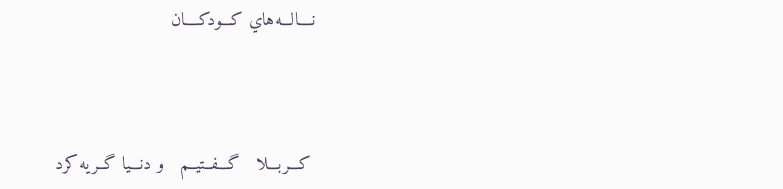نــــالـــه‌هاي كـــودكــــان



 كـــربـــلا   گـــفــتيــم   و دنـــيا گــريه كرد